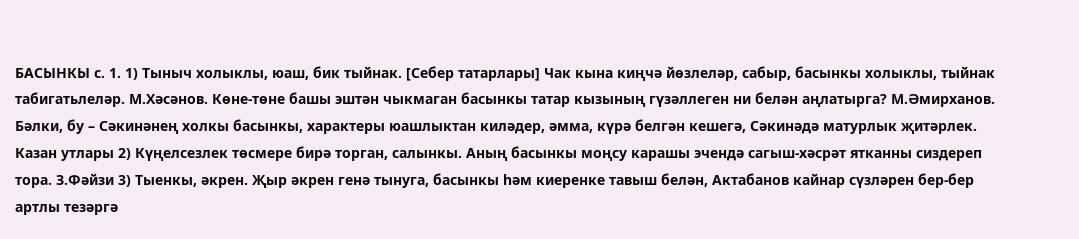БАСЫНКЫ с. 1. 1) Тыныч холыклы, юаш, бик тыйнак. [Себер татарлары] Чак кына киңчә йөзлеләр, сабыр, басынкы холыклы, тыйнак табигатьлеләр. М.Хәсәнов. Көне-төне башы эштән чыкмаган басынкы татар кызының гүзәллеген ни белән аңлатырга? М.Әмирханов. Бәлки, бу – Сәкинәнең холкы басынкы, характеры юашлыктан киләдер, әмма, күрә белгән кешегә, Сәкинәдә матурлык җитәрлек. Казан утлары 2) Күңелсезлек төсмере бирә торган, салынкы. Аның басынкы моңсу карашы эчендә сагыш-хәсрәт ятканны сиздереп тора. З.Фәйзи 3) Тыенкы, әкрен. Җыр әкрен генә тынуга, басынкы һәм киеренке тавыш белән, Актабанов кайнар сүзләрен бер-бер артлы тезәргә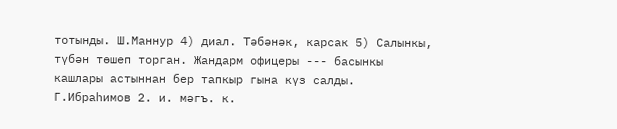тотынды. Ш.Маннур 4) диал. Тәбәнәк, карсак 5) Салынкы, түбән төшеп торган. Жандарм офицеры --- басынкы кашлары астыннан бер тапкыр гына күз салды. Г.Ибраһимов 2. и. мәгъ. к.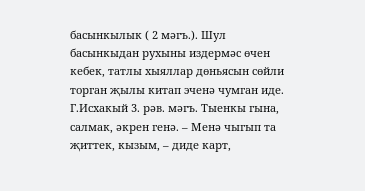басынкылык ( 2 мәгъ.). Шул басынкыдан рухыны издермәс өчен кебек, татлы хыяллар дөньясын сөйли торган җылы китап эченә чумган иде. Г.Исхакый 3. рәв. мәгъ. Тыенкы гына, салмак, әкрен генә. – Менә чыгып та җиттек, кызым, – диде карт,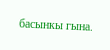басынкы гына.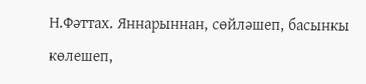Н.Фәттах. Яннарыннан, сөйләшеп, басынкы көлешеп,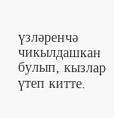үзләренчә чикылдашкан булып, кызлар үтеп китте.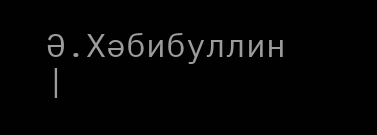Ә.Хәбибуллин |